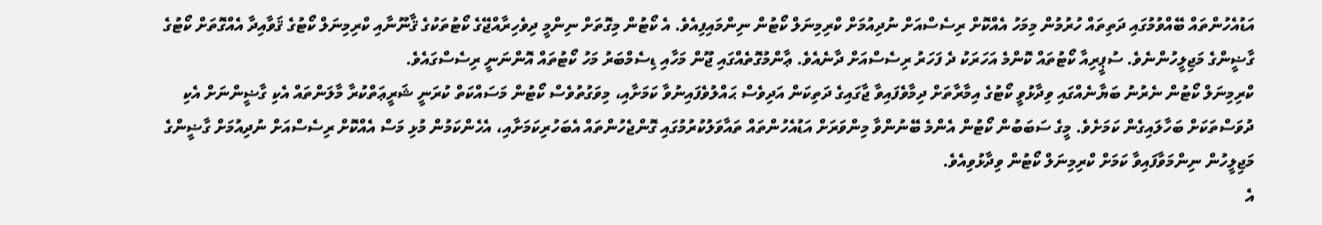އަޑުއެހުންތައް ބޭއްވުމުގައި ދަތިތައް ހުރުމުން މިމަހު އެއްކޮށް ރިސެސްއަށް ނުދިއުމަށް ކްރިމިނަލް ކޯޓުން ނިންމައިފިއެވެ. އެ ކޯޓުން މިގޮތަށް ނިންމީ ދިވެހިރާއްޖޭގެ ކޯޓުތަކުގެ ޤާނޫނާއި ކްރިމިނަލް ކޯޓުގެ ޤަވާއިދާ އެއްގޮތަށް ކޯޓުގެ ގާޟީންގެ މަޖިލީހުންނެވެ. ސުޕީރިއާ ކޯޓުތައް ކޮންމެ އަހަރަކު ދެ ފަހަރު ރިސެސްއަށް ދާނެއެވެ. ޢާންމުގޮތެއްގައި ޖޫން މަހާއި ޑިސެމްބަރު މަހު ކޯޓުތައް އޮންނަނީ ރިސެސްގައެވެ.
ކްރިމިނަލް ކޯޓުން ނެރުނު ބަޔާނެއްގައި ވިދާޅުވީ ކޯޓުގެ އިމާރާތަށް ދިމާވެފައިވާ ޖާގައިގެ ދަތިކަން އަދިވެސް ޙައްލުވެފައިނުވާ ކަމަށާއި، މިވަގުތުވެސް ކޯޓުން މަސައްކަތް ކުރަނީ ޝަރީޢަތްކުރާ މާލަންތައް އެކި ގާޟީންނަށް އެކި ދުވަސްތަކަށް ބަހާލައިގެން ކަމަށެވެ. މީގެ ސަބަބުން ކޯޓުން އެންމެ ބޭނުންވާ މިންވަރަށް އަޑުއެހުންތައް ތައާވަލުކުރުމުގައި ގޮންޖެހުންތައް އެބަހުރިކަމަށާއި، އެހެންކަމުން މުޅި މަސް އެއްކޮށް ރިސެސްއަށް ނުދިއުމަށް ގާޟީންގެ މަޖިލީހުން ނިންމަވާފައިވާ ކަމަށް ކްރިމިނަލް ކޯޓުން ވިދާޅުވިއެވެ.
އެ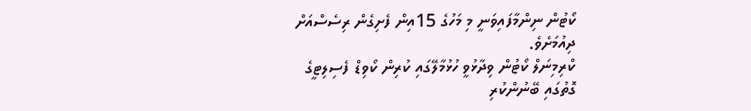ކޯޓުން ނިންމާފައިވަނީ މި މަހުގެ 15އިން ފެށިގެން ރިސެސްއަށް ދިއުމަށެވެ.
ކްރިމިނަލް ކޯޓުން ވިދާޅުވީ ހުޅުމާލޭގައި ކުރިން ކޯވިޑް ފެސިލިޓީގެ ގޮތުގައި ބޭނުންކުރި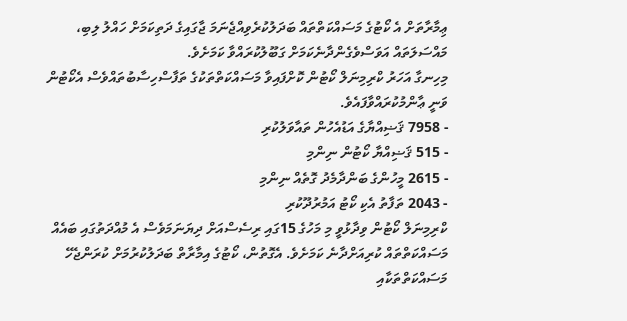ޢިމާރާތަށް އެ ކޯޓުގެ މަސައްކަތްތައް ބަދަލުކުރެވިއްޖެނަމަ ޖާގައިގެ ދަތިކަމަށް ހައްލު ލިބި، މައްސަލަތައް އަވަސްވެގެންދާނެކަމަށް ގަބޫލުކުރައްވާ ކަމަށެވެ.
މިހިނގާ އަހަރު ކްރިމިނަލް ކޯޓުން ކޮށްފައިވާ މަސައްކަތްތަކުގެ ތަފާސްހިސާބުތައްވެސް އެކޯޓުން ވަނީ ޢާންމުކުރައްވާފައެވެ.
- 7958 ޤަޟިއްޔާގެ އަޑުއެހުން ތައާވަލުކުރި
- 515 ޤަޟިއްޔާ ކޯޓުން ނިންމި
- 2615 މީހުންގެ ބަންދާމެދު ގޮތެއް ނިންމި
- 2043 ތަފާތު އެކި ކޯޓު އަމުރުދޫކުރި
ކްރިމިނަލް ކޯޓުން ވިދާޅުވީ މި މަހުގެ 15ގައި ރިސެސްއަށް ދިޔަނަމަވެސް އެ މުއްދަތުގައި ބައެއް މަސައްކަތްތައް ކުރިއަށްދާނެ ކަމަށެވެ. އެގޮތުން، ކޯޓުގެ އިމާރާތް ބަދަލުކުރުމަށް ކުރަންޖެހޭ މަސައްކަތްތަކާއި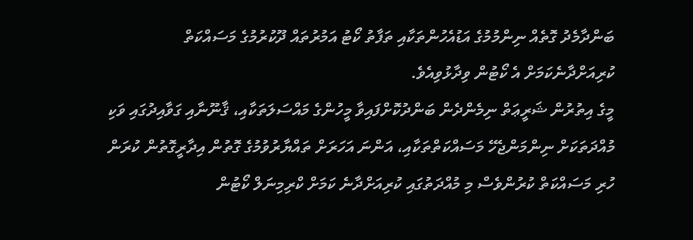ބަންދާމެދު ގޮތެއް ނިންމުމުގެ އަޑުއެހުންތަކާއި ތަފާތު ކޯޓު އަމުރުތައް ދޫކުރުމުގެ މަސައްކަތް ކުރިއަށްދާނެކަމަށް އެ ކޯޓުން ވިދާޅުވިއެވެ.
މީގެ އިތުރުން ޝަރީޢަތް ނިމެންދެން ބަންދުކޮށްފައިވާ މީހުންގެ މައްސަލަތަކާއި، ޤާނޫނާއި ގަވާއިދުގައި ވަކި މުއްދަތަކަށް ނިންމަންޖެހޭ މަސައްކަތްތަކާއި، އަންނަ އަހަރަށް ތައްޔާރުވުމުގެ ގޮތުން އިދާރީގޮތުން ކުރަން ހުރި މަސައްކަތް ކުރުންވެސް މި މުއްދަތުގައި ކުރިއަށްދާނެ ކަމަށް ކްރިމިނަލް ކޯޓުން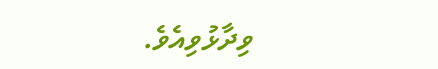ވިދާޅުވިއެވެ.